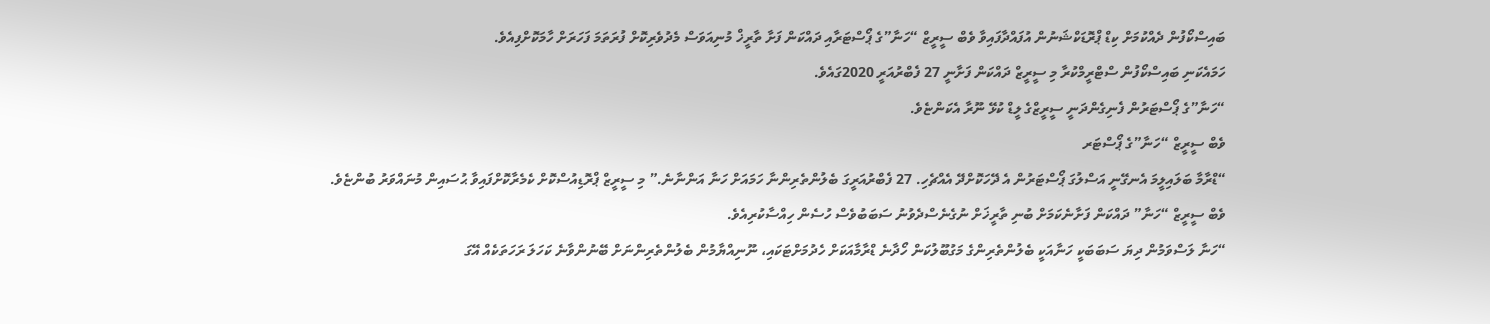ބައިސްކޯފުން ދެއްކުމަށް ކިޑް ޕްރޮޑަކްޝަނުން އުފައްދާފައިވާ ވެބް ސީރީޒް “ހަނާ”ގެ ޕޯސްޓަރާއި ދައްކަން ފަށާ ތާރީޚް މުނިއަވަސް މެދުވެރިކޮށް ފުރަތަމަ ފަހަރަށް ހާމަކޮށްފިއެވެ.
ހަމައެކަނި ބައިސްކޯފުން ސްޓްރީމްކުރާ މި ސީރީޒް ދައްކަން ފަށާނީ 27 ފެބްރުއަރީ 2020ގައެވެ.
“ހަނާ”ގެ ޕޯސްޓަރުން ފެނިގެންދަނީ ސީރީޒްގެ ލީޑް ކުޅޭ ނޫރާ އެކަންޏެވެ.
ވެބް ސީރީޒް “ހަނާ”ގެ ޕޯސްޓަރ
“ޑްރާމާ ބަލައިލީމަ އެނގޭނީ އަސްލުގަ ޕޯސްޓަރުން އެ ދޭހަކޮށްދޭ އެއްޗެހި. 27 ފެބްރުއަރީގަ ބެލުންތެރިންނާ ހަމައަށް ހަނާ އަންނާނެ.” މި ސީރީޒް ޕްރޮޑިއުސްކޮށް ކެމެރާކޮށްފައިވާ ޙުސައިން މުނައްވަރު ބުންޏެވެ.
ވެބް ސީރީޒް “ހަނާ” ދައްކަން ފަށާނެކަމަށް ބުނި ތާރީޚަށް ނުގެނެސްދެވުނު ސަބަބުވެސް ހުސެން ހިއްސާކުރިއެވެ.
“ހަނާ ލަސްވަމުން ދިޔަ ސަބަބަކީ ހަނާއަކީ ބެލުންތެރިންގެ މަގުބޫލުކަން ހޯދާނެ ޑްރާމާއަކަށް ހެދުމަށްޓަކައި، ނޫނިއްޔާމުން ބެލުންތެރިންނަށް ބޭނުންވާނެ ކަހަލަ ރަހަތަކެއް އޭގަ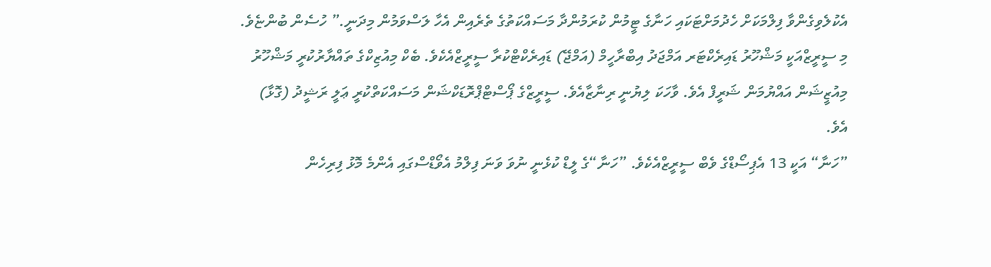އެކުލެވިގެންވާ ފިލްމަކަށް ހެދުމަށްޓަކައި ހަނާގެ ޓީމުން ކުރަމުންދާ މަސައްކަތުގެ ތެރެއިން އެހާ ލަސްވަމުން މިދަނީ.” ހުސެން ބުންޏެވެ.
މި ސީރީޒްއަކީ މަޝްހޫރު ޑައިރެކްޓަރ އަމްޖަދު އިބްރާހީމް (އަމްޖޭ) ޑައިރެކްޓްކުރާ ސީރީޒްއެކެވެ. ބެކް މިއުޒިކްގެ ތައްޔާރުކުރީ މަޝްހޫރު މިއުޒީޝަން އައްޔުމަން ޝަރީފް އެވެ. ވާހަކަ ލިޔުނީ ރިނާޒާއެވެ. ސީރީޒްގެ ޕޯސްޓްޕްރޮޑަކްޝަން މަސައްކަތްކުރީ ޢަލީ ރަޝީދު (ގޮޅާ) އެވެ.
”ހަނާ“ އަކީ 13 އެޕިސޯޑްގެ ވެބް ސީރީޒްއެކެވެ. ”ހަނާ“ގެ ލީޑް ކުޅެނީ ނުވަ ވަނަ ފިލްމު އެވޯޑްސްގައި އެންމެ މޮޅު ފިރިހެން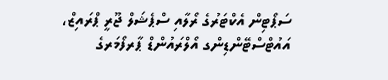ސަޕޯޓިން އެކްޓަރުގެ ރޯލާއި ސްޕެޝަލް ޖޫރީ ޕްރައިޒް، އައުޓްސްޓޭންޑިންގ އޯލްރައުންޑް ޕާރފޯމަރގެ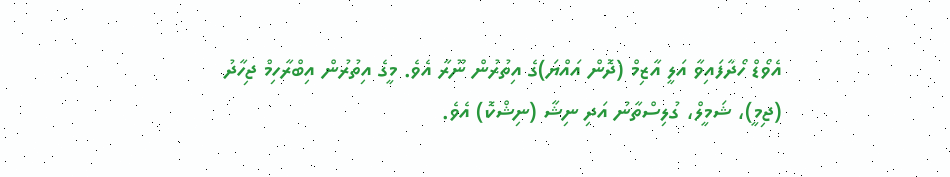އެވޯޑް ހޯދާފައިވާ އަލީ އާޒިމް (ދޮން އައްޔަ)ގެ އިތުރުން ނޫރާ އެވެ. މީގެ އިތުރުން އިބްރާހިމް ޖިހާދު (ޖިމީ)، ޝަމީލް، ގުލިސްތާނު އަދި ނިޝާ (ނިޝްކޮ) އެވެ.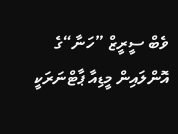ވެބް ސީރީޒް ”ހަނާ“ގެ އޮންލައިން މީޑިއާ ޕާޓްނަރަކީ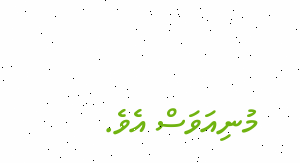މުނިއަވަސް އެވެ.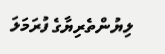ލިޔުންތެރިޔާގެ ފުރަމަލަ